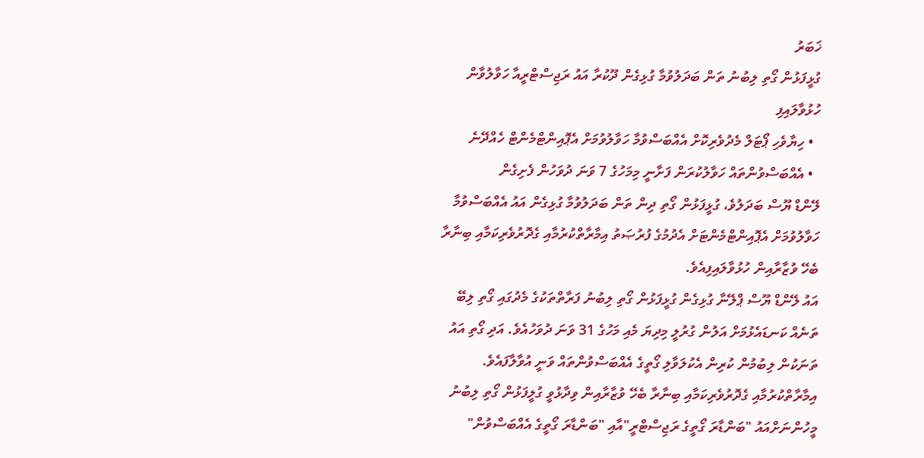ޚަބަރު
ގުޅީފަޅުން ގޯތި ލިބުނު ތަން ބަދަލުވުމާ ގުޅިގެން ދޫކުރާ އައު ރަޖިސްޓްރީއާ ހަވާލުވާން ހުޅުވާލައިފި
  • ހިޔާވެހި ޕޯޓަލް މެދުވެރިކޮށް އެއްބަސްވުމާ ހަވާލުވުމަށް އެޕޮއިންޓްމެންޓް ހެއްދޭނެ
  • އެއްބަސްވުންތައް ހަވާލުކުރަން ފަށާނީ މިމަހުގެ 7 ވަނަ ދުވަހުން ފެށިގެން
ލޭންޑް ޔޫސް ބަދަލުވެ، ގުޅީފަޅުން ގޯތި ދިން ތަން ބަދަލުވުމާ ގުޅިގެން އައު އެއްބަސްވުމާ ހަވާލުވުމަށް އެޕޮއިންޓްމެންޓަށް އެދުމުގެ ފުރުޞަތު އިމާރާތްކުރުމާއި ގެދޮރުވެރިކަމާއި ބިނާރާ ބެހޭ ވުޒާރާއިން ހުޅުވާލައިފިއެވެ.
އައު ލޭންޑް ޔޫސް ޕްލޭނާ ގުޅިގެން ގުޅީފަޅުން ގޯތި ލިބުނު ފަރާތްތަކުގެ މެދުގައި ގޯތި ލިބޭ ތަނެއް ކަނޑައެޅުމަށް އަލުން ގުރުލީ މިދިޔަ މެއި މަހުގެ 31 ވަނަ ދުވަހުއެވެ. އަދި ގޯތި އައު ތަނަކުން ލިބުމުން ކުރިން އެކުލަވާލި ގޯތީގެ އެއްބަސްވުންތައް ވަނީ އުވާލާފައެވެ.
އިމާރާތްކުރުމާއި ގެދޮރުވެރިކަމާއި ބިނާރާ ބެހޭ ވުޒާރާއިން ވިދާޅުވީ ގުލީފަޅުން ގޯތި ލިބުނު މީހުންނަށްއައު "ބަންޑާރަ ގޯތީގެ ރަޖިސްޓްރީ"އާއި "ބަންޑާރަ ގޯތީގެ އެއްބަސްވުން"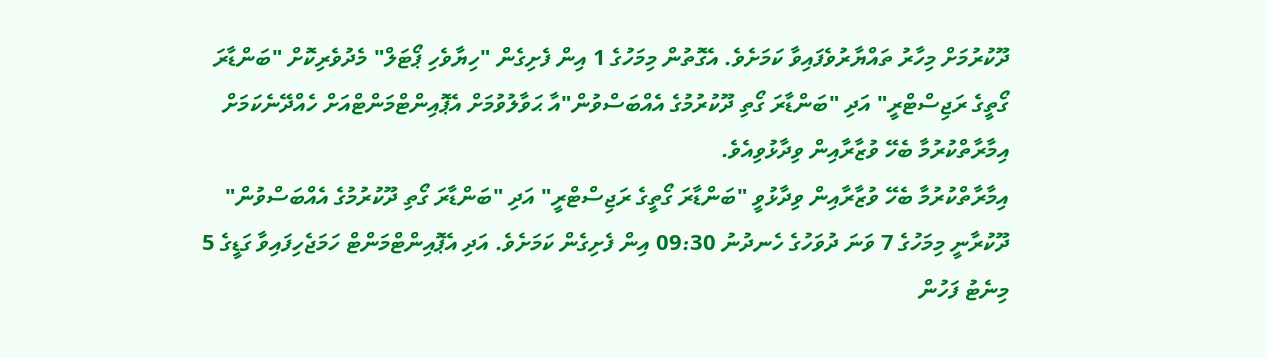ދޫކުރުމަށް މިހާރު ތައްޔާރުވެފައިވާ ކަމަށެވެ. އެގޮތުން މިމަހުގެ 1 އިން ފެށިގެން "ހިޔާވެހި ޕޯޓަލް" މެދުވެރިކޮށް "ބަންޑާރަ ގޯތީގެ ރަޖިސްޓްރީ" އަދި "ބަންޑާރަ ގޯތި ދޫކުރުމުގެ އެއްބަސްވުން"އާ ޙަވާލުވުމަށް އެޕޮއިންޓްމަންޓްއަށް ހެއްދޭނެކަމަށް އިމާރާތްކުރުމާ ބެހޭ ވުޒާރާއިން ވިދާޅުވިއެވެ.
އިމާރާތްކުރުމާ ބެހޭ ވުޒާރާއިން ވިދާޅުވީ "ބަންޑާރަ ގޯތީގެ ރަޖިސްޓްރީ" އަދި "ބަންޑާރަ ގޯތި ދޫކުރުމުގެ އެއްބަސްވުން" ދޫކުރާނީ މިމަހުގެ 7 ވަނަ ދުވަހުގެ ހެނދުނު 09:30 އިން ފެށިގެން ކަމަށެވެ. އަދި އެޕޮއިންޓްމަންޓް ހަމަޖެހިފައިވާ ގަޑީގެ 5 މިނެޓު ފަހުން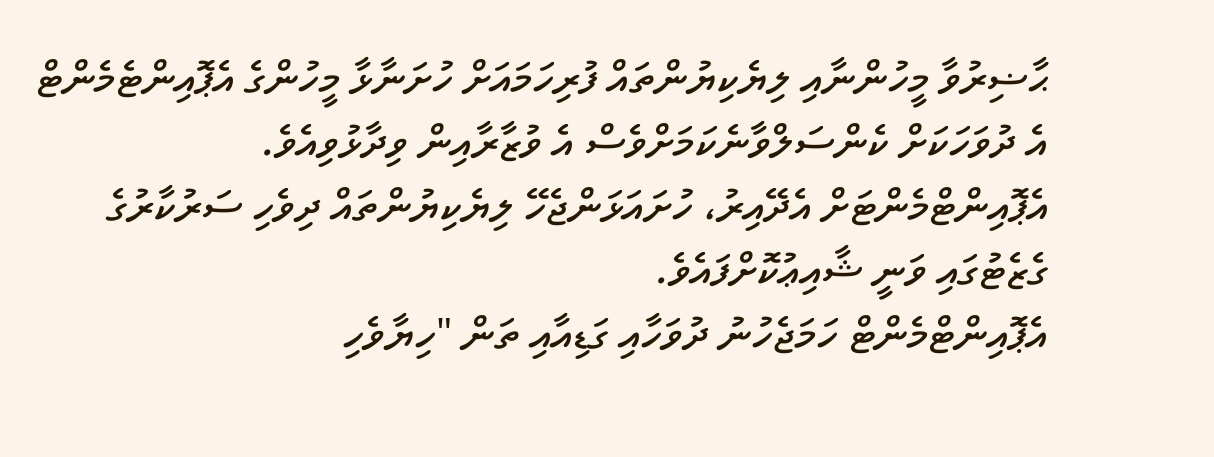ޙާޟިރުވާ މީހުންނާއި ލިޔެކިޔުންތައް ފުރިހަމައަށް ހުށަނާޅާ މީހުންގެ އެޕޮއިންޓެމެންޓް އެ ދުވަހަކަށް ކެންސަލްވާނެކަމަށްވެސް އެ ވުޒާރާއިން ވިދާޅުވިއެވެ. އެޕޮއިންޓްމެންޓަށް އެދޭއިރު، ހުށައަޅަންޖެހޭ ލިޔެކިޔުންތައް ދިވެހި ސަރުކާރުގެ ގެޒެޓުގައި ވަނީ ޝާއިޢުކޮށްފައެވެ.
އެޕޮއިންޓްމެންޓް ހަމަޖެހުނު ދުވަހާއި ގަޑިއާއި ތަން "ހިޔާވެހި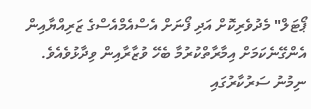ޕޯޓަލް" މެދުވެރިކޮށް އަދި ފޯނަށް އެސްއެމްއެސްގެ ޒަރިއްޔާއިން އެންގޭނެކަމަށް އިމާރާތްކުރުމާ ބެހޭ ވުޒާރާއިން ވިދާޅުވެއެވެ.
ނިމުނު ސަރުކާރުގައި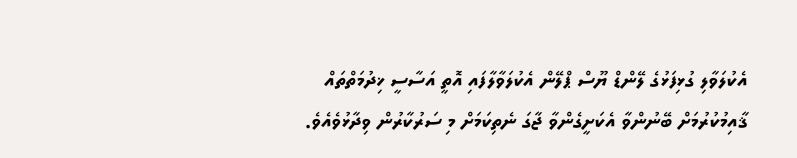އެކުލަވާލި ގުޅިފަޅުގެ ލޭންޑް ޔޫސް ޕްލޭން އެކުލަވާލާފައި އޮތީ އަސާސީ ޚިދުމަތްތައް ޤާއިމުކުރުމަށް ބޭނުންވާ އެކަށީގެންވާ ޖާގަ ނެތިކަމަށް މި ސަރުކާރުން ވިދާޅުވެއެވެ.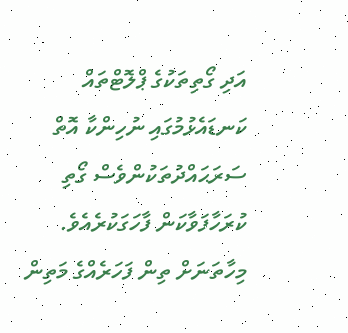އަދި ގޯތިތަކުގެ ޕްލޮޓްތައް ކަނޑައެޅުމުގައި ނުހިންކާ އޮތް ސަރަޙައްދުތަކުންވެސް ގޯތި ކުރަހާފަވާކަން ފާހަގަކުރެއެވެ. މިހާތަނަށް ތިން ފަހަރެއްގެ މަތިން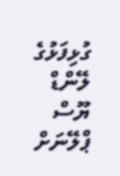ގުޅިފަޅުގެ ލޭންޑް ޔޫސް ޕްލޭނަށް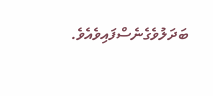ބަދަލުވެގެނެސްފައިވެއެވެ.